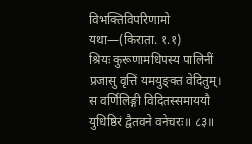विभक्तिविपरिणामो यथा—(किराता. १.१)
श्रियः कुरूणामधिपस्य पालिनीं प्रजासु वृत्तिं यमयुङ्क्त वेदितुम्।
स वर्णिलिङ्गी विदितस्समाययौ युधिष्ठिरं द्वैतवने वनेचरः॥ ८३॥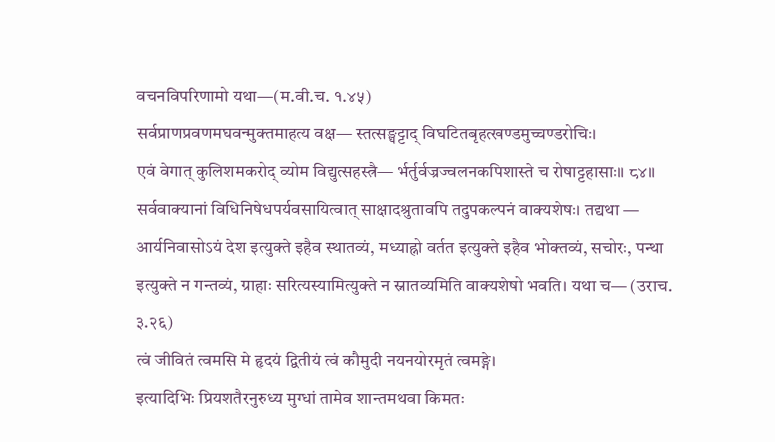वचनविपरिणामो यथा—(म.वी.च. १.४५)
सर्वप्राणप्रवणमघवन्मुक्तमाहत्य वक्ष— स्तत्सङ्घट्टाद् विघटितबृहत्खण्डमुच्चण्डरोचिः।
एवं वेगात् कुलिशमकरोद् व्योम विद्युत्सहस्त्रै— र्भर्तुर्वज्रज्वलनकपिशास्ते च रोषाट्टहासाः॥ ८४॥
सर्ववाक्यानां विधिनिषेधपर्यवसायित्वात् साक्षादश्रुतावपि तदुपकल्पनं वाक्यशेषः। तद्यथा — आर्यनिवासोऽयं देश इत्युक्ते इहैव स्थातव्यं, मध्याह्नो वर्तत इत्युक्ते इहैव भोक्तव्यं, सचोरः, पन्था इत्युक्ते न गन्तव्यं, ग्राहाः सरित्यस्यामित्युक्ते न स्नातव्यमिति वाक्यशेषो भवति। यथा च— (उराच. ३.२६)
त्वं जीवितं त्वमसि मे हृदयं द्वितीयं त्वं कौमुदी नयनयोरमृतं त्वमङ्गे।
इत्यादिभिः प्रियशतैरनुरुध्य मुग्धां तामेव शान्तमथवा किमतः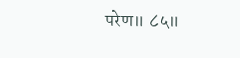परेण॥ ८५॥